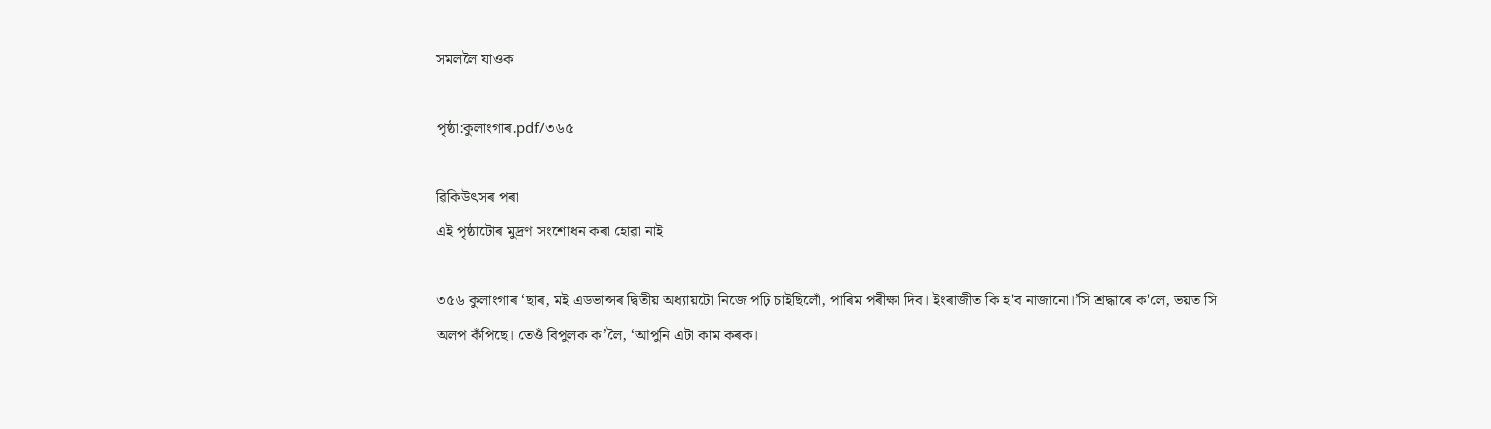সমললৈ যাওক

পৃষ্ঠা:কুলাংগাৰ.pdf/৩৬৫

ৱিকিউৎসৰ পৰা
এই পৃষ্ঠাটোৰ মুদ্ৰণ সংশোধন কৰা হোৱা নাই

৩৫৬ কুলাংগাৰ ‘ছাৰ, মই এডভান্সৰ দ্বিতীয় অধ্যায়টো নিজে পঢ়ি চাইছিলোঁ, পাৰিম পৰীক্ষা দিব। ইংৰাজীত কি হ'ব নাজানো।’সি শ্ৰদ্ধাৰে ক'লে, ভয়ত সি অলপ কঁপিছে। তেওঁ বিপুলক ক’লৈ, ‘আপুনি এটা কাম কৰক।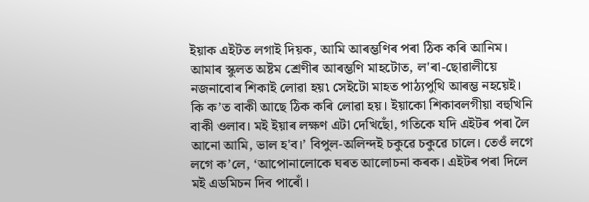ইয়াক এইটত লগাই দিয়ক, আমি আৰম্ভণিৰ পৰা ঠিক কৰি আনিম। আমাৰ স্কুলত অষ্টম শ্ৰেণীৰ আৰম্ভণি মাহটোত, ল'ৰা-ছোৱালীয়ে নজনাবোৰ শিকাই লোৱা হয়৷ সেইটো মাহত পাঠ্যপুথি আৰম্ভ নহয়েই। কি ক’ত বাকী আছে ঠিক কৰি লোৱা হয়। ইয়াকো শিকাবলগীয়া বহুখিনি বাকী ওলাব। মই ইয়াৰ লক্ষণ এটা দেখিছোঁ, গতিকে যদি এইটৰ পৰা লৈ আনো আমি, ভাল হ'ব।’ বিপুল-অলিন্দই চকুৱে চকুৱে চালে। তেওঁ লগে লগে ক’লে, ‘আপোনালোকে ঘৰত আলোচনা কৰক। এইটৰ পৰা দিলে ম‍ই এডমিচন দিব পাৰোঁ।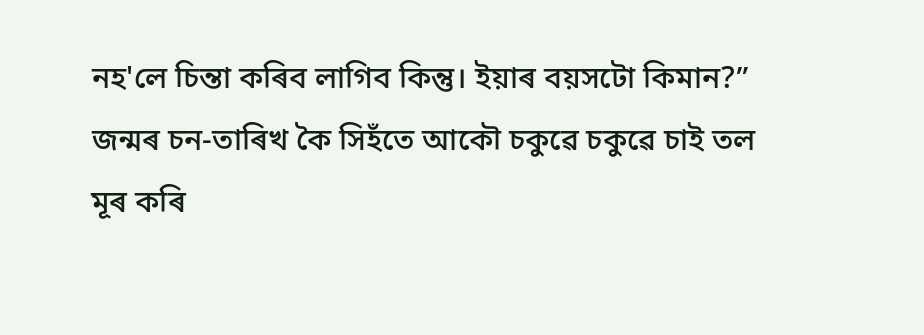নহ'লে চিন্তা কৰিব লাগিব কিন্তু। ইয়াৰ বয়সটো কিমান?” জন্মৰ চন-তাৰিখ কৈ সিহঁতে আকৌ চকুৱে চকুৱে চাই তল মূৰ কৰি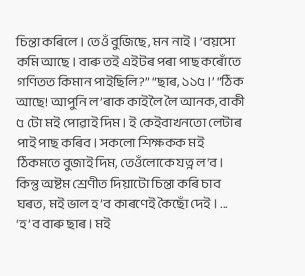চিন্তা কৰিলে। তেওঁ বুজিছে, মন নাই। ‘বয়সো কমি আছে। বাৰু তই এইটৰ পৰা পাছ কৰোঁতে গণিতত কিমান পাইছিলি?” “ছাৰ, ১১৫।’ “ঠিক আছে! আপুনি ল’ৰাক কাইলৈ লৈ আনক, বাকী ৫ টো ম‍ই পোৱাই দিম। ই কেইবাখনতো লেটাৰ পাই পাছ কৰিব। সকলো শিক্ষকক মই ঠিকমতে বুজাই দিম, তেওঁলোকে যত্ন ল'ব। কিন্তু অষ্টম শ্ৰেণীত দিয়াটো চিন্তা কৰি চাব ঘৰত, ম‍ই ভাল হ’ব কাৰণেই কৈছোঁ দেই। ... ‘হ’ব বাৰু ছাৰ। ম‍ই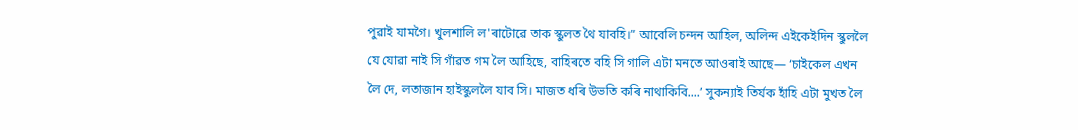পুৱাই যামগৈ। খুলশালি ল'ৰাটোৱে তাক স্কুলত থৈ যাবহি।” আবেলি চন্দন আহিল, অলিন্দ এইকেইদিন স্কুললৈ যে যোৱা নাই সি গাঁৱত গম লৈ আহিছে, বাহিৰতে বহি সি গালি এটা মনতে আওৰাই আছে— ‘চাইকেল এখন লৈ দে, লতাজান হাইস্কুললৈ যাব সি। মাজত ধৰি উভতি কৰি নাথাকিবি....’ সুকন্যাই তিৰ্যক হাঁহি এটা মুখত লৈ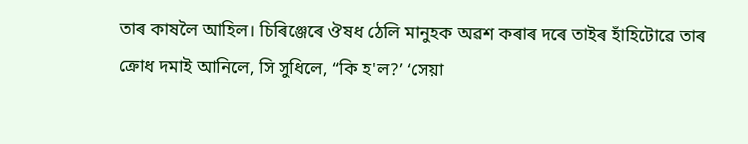তাৰ কাষলৈ আহিল। চিৰিঞ্জেৰে ঔষধ ঠেলি মানুহক অৱশ কৰাৰ দৰে তাইৰ হাঁহিটোৱে তাৰ ক্ৰোধ দমাই আনিলে, সি সুধিলে, “কি হ'ল?’ ‘সেয়া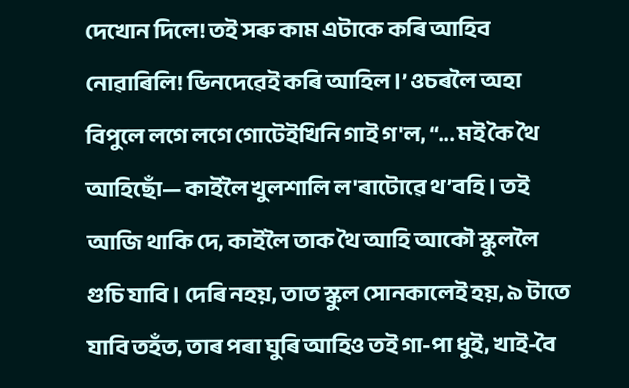দেখোন দিলে! তই সৰু কাম এটাকে কৰি আহিব নোৱাৰিলি! ভিনদেৱেই কৰি আহিল।’ ওচৰলৈ অহা বিপুলে লগে লগে গোটেইখিনি গাই গ'ল, “... ম‍ই কৈ থৈ আহিছোঁ— কাইলৈ খুলশালি ল'ৰাটোৱে থ’বহি। তই আজি থাকি দে, কাইলৈ তাক থৈ আহি আকৌ স্কুললৈ গুচি যাবি। দেৰি নহয়, তাত স্কুল সোনকালেই হয়, ৯ টাতে যাবি তহঁত, তাৰ পৰা ঘুৰি আহিও তই গা-পা ধুই, খাই-বৈ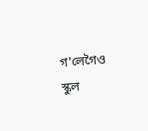গ'লেগৈও স্কুল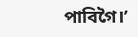পাবিগৈ।’